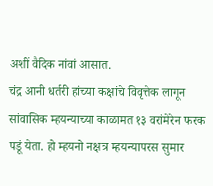अशीं वैदिक नांवां आसात.
चंद्र आनी धर्तरी हांच्या कक्षांचे विवृत्तेक लागून सांवासिक म्हयन्याच्या काळामत १३ वरांमेरेन फरक पडूं येता. हो म्हयनो नक्षत्र म्हयन्यापरस सुमार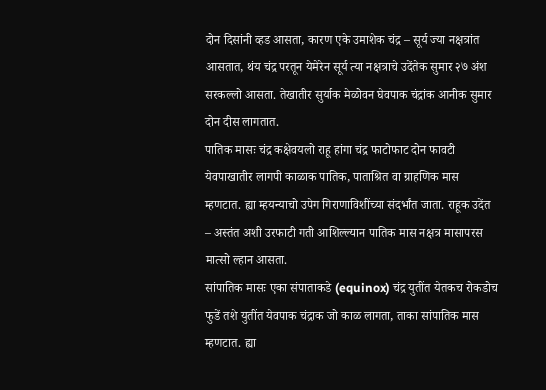दोन दिसांनी व्हड आसता, कारण एके उमाशेक चंद्र – सूर्य ज्या नक्षत्रांत आसतात, थंय चंद्र परतून येमेरेन सूर्य त्या नक्षत्राचे उदेंतेक सुमार २७ अंश सरकल्लो आसता. तेखातीर सुर्याक मेळोवन घेवपाक चंद्रांक आनीक सुमार दोन दीस लागतात.
पातिक मासः चंद्र कक्षेवयलो राहू हांगा चंद्र फाटोफाट दोन फावटी येवपाखातीर लागपी काळाक पातिक, पाताश्रित वा ग्राहणिक मास म्हणटात. ह्या म्हयन्याचो उपेग गिराणाविशींच्या संदर्भांत जाता. राहूक उदेंत – अस्तंत अशी उरफाटी गती आशिल्ल्यान पातिक मास नक्षत्र मासापरस मात्सो ल्हान आसता.
सांपातिक मासः एका संपाताकडे (equinox) चंद्र युतींत येतकच रोकडोच फुडें तशे युतींत येवपाक चंद्राक जो काळ लागता, ताका सांपातिक मास म्हणटात. ह्या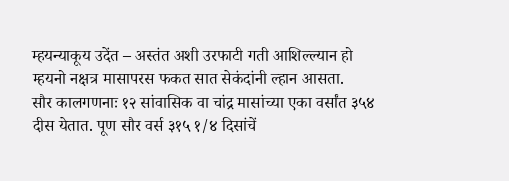म्हयन्याकूय उदेंत – अस्तंत अशी उरफाटी गती आशिल्ल्यान हो म्हयनो नक्षत्र मासापरस फकत सात सेकंदांनी ल्हान आसता.
सौर कालगणनाः १२ सांवासिक वा चांद्र मासांच्या एका वर्सांत ३५४ दीस येतात. पूण सौर वर्स ३१५ १/४ दिसांचें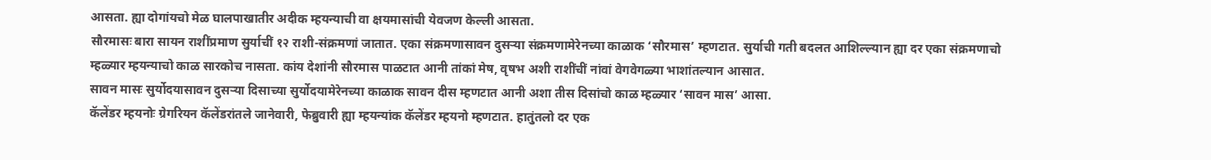आसता. ह्या दोगांयचो मेळ घालपाखातीर अदीक म्हयन्याची वा क्षयमासांची येवजण केल्ली आसता.
सौरमासः बारा सायन राशींप्रमाण सुर्याचीं १२ राशी-संक्रमणां जातात. एका संक्रमणासावन दुसऱ्या संक्रमणामेरेनच्या काळाक ‘सौरमास’ म्हणटात. सुर्याची गती बदलत आशिल्ल्यान ह्या दर एका संक्रमणाचो म्हळ्यार म्हयन्याचो काळ सारकोच नासता. कांय देशांनी सौरमास पाळटात आनी तांकां मेष, वृषभ अशी राशींचीं नांवां वेगवेगळ्या भाशांतल्यान आसात.
सावन मासः सुर्योदयासावन दुसऱ्या दिसाच्या सुर्योदयामेरेनच्या काळाक सावन दीस म्हणटात आनी अशा तीस दिसांचो काळ म्हळ्यार ‘सावन मास’ आसा.
कॅलेंडर म्हयनोः ग्रेगरियन कॅलेंडरांतले जानेवारी, फेब्रुवारी ह्या म्हयन्यांक कॅलेंडर म्हयनो म्हणटात. हातुंतलो दर एक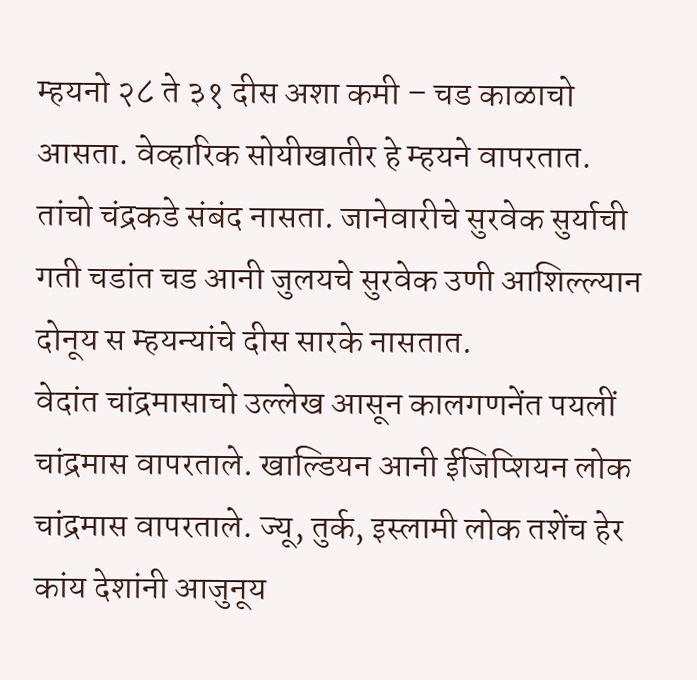म्हयनो २८ ते ३१ दीस अशा कमी – चड काळाचो आसता. वेव्हारिक सोयीखातीर हे म्हयने वापरतात. तांचो चंद्रकडे संबंद नासता. जानेवारीचे सुरवेक सुर्याची गती चडांत चड आनी जुलयचे सुरवेक उणी आशिल्ल्यान दोनूय स म्हयन्यांचे दीस सारके नासतात.
वेदांत चांद्रमासाचो उल्लेख आसून कालगणनेंत पयलीं चांद्रमास वापरताले. खाल्डियन आनी ईजिप्शियन लोक चांद्रमास वापरताले. ज्यू, तुर्क, इस्लामी लोक तशेंच हेर कांय देशांनी आजुनूय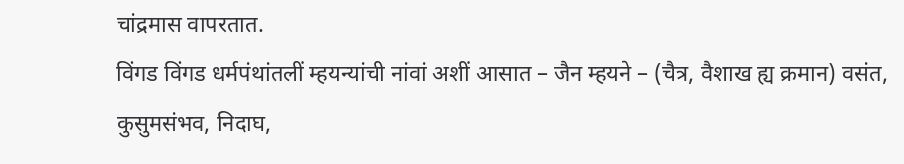चांद्रमास वापरतात.
विंगड विंगड धर्मपंथांतलीं म्हयन्यांची नांवां अशीं आसात – जैन म्हयने – (चैत्र, वैशाख ह्य क्रमान) वसंत, कुसुमसंभव, निदाघ,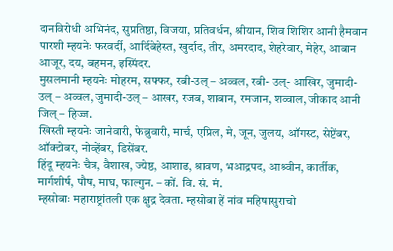दानविरोधी अभिनंद, सुप्रतिष्ठा, विजया, प्रतिवर्धन, श्रीयान, शिव शिशिर आनी हैमवान
पारशी म्हयनेः फरवर्दी, आर्दिबेहेस्त, खुर्दाद, तीर, अमरदाद, शेहरेवार, मेहेर, आबान आजूर, दय, बहमन, इस्पिंदर.
मुसलमानी म्हयनेः मोहरम, सफ्फर, रबी-उल् – अव्वल, रबी- उल्- आखिर, जुमादी- उल् – अव्वल, जुमादी-उल् – आखर, रजब, शाबान, रमजान, शव्वाल, जीकाद आनी जिल् – हिज्ज.
खिस्ती म्हयनेः जानेवारी, फेब्रुवारी, मार्च, एप्रिल, मे, जून, जुलय, ऑगस्ट, सेप्टेंबर, ऑक्टोबर, नोव्हेंबर, डिसेंबर.
हिंदू म्हयनेः चैत्र, वैशाख, ज्येष्ठ, आशाढ, श्रावण, भआद्रपद, आश्र्वीन, कार्तीक, मार्गशीर्ष, पौष, माघ, फाल्गुन. – कों. वि. सं. मं.
म्हसोबाः महाराष्ट्रांतली एक क्षुद्र देवता. म्हसोबा हें नांव महिषासुराचो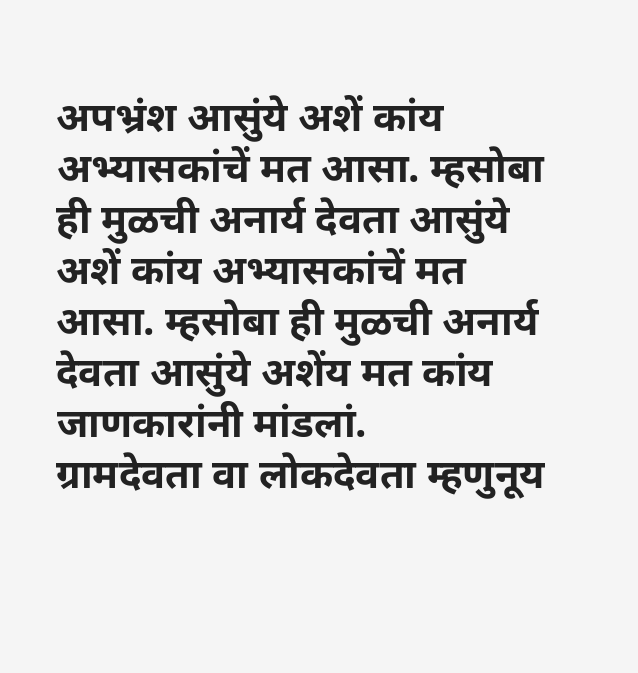अपभ्रंश आसुंये अशें कांय अभ्यासकांचें मत आसा. म्हसोबा ही मुळची अनार्य देवता आसुंये अशें कांय अभ्यासकांचें मत आसा. म्हसोबा ही मुळची अनार्य देवता आसुंये अशेंय मत कांय जाणकारांनी मांडलां.
ग्रामदेवता वा लोकदेवता म्हणुनूय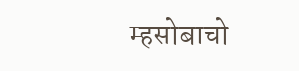म्हसोबाचो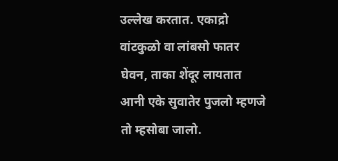उल्लेख करतात. एकाद्रो वांटकुळो वा लांबसो फातर घेवन, ताका शेंदूर लायतात आनी एके सुवातेर पुजलो म्हणजे तो म्हसोबा जालो.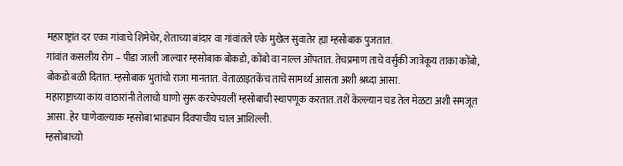महाराष्ट्रांत दर एका गांवाचे शिमेचेर, शेताच्या बांदार वा गांवांतले एके मुखेल सुवातेर ह्या म्हसोबाक पुजतात.
गांवांत कसलीय रोग – पीडा जाली जाल्यार म्हसोबाक बोकडो, कोंबो वा नाल्ल ओंपतात. तेचप्रमाण ताचे वर्सुकी जात्रेकूय ताका कोंबो, बोकडो बळी दितात. म्हसोबाक भुतांचो राजा मानतात. वेताळाइतकेंच ताचें सामर्थ्य आसता अशी श्रध्दा आसा.
महाराष्ट्राच्या कांय वाठारांनी तेलाचो घाणो सुरू करचेपयलीं म्हसोबाची स्थापणूक करतात. तशें केल्ल्यान चड तेल मेळटा अशी समजूत आसा. हेर घाणेवाल्याक म्हसोबा भाड्यान दिवपाचीय चाल आशिल्ली.
म्हसोबाच्यो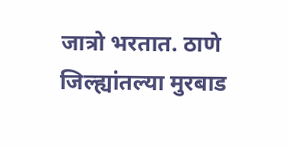जात्रो भरतात. ठाणे जिल्ह्यांतल्या मुरबाड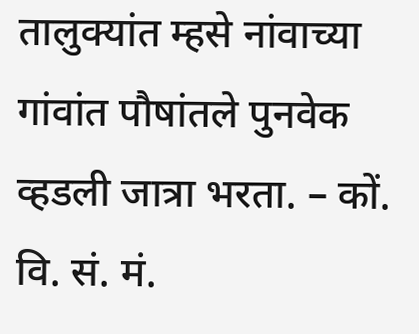तालुक्यांत म्हसे नांवाच्या गांवांत पौषांतले पुनवेक व्हडली जात्रा भरता. – कों. वि. सं. मं.